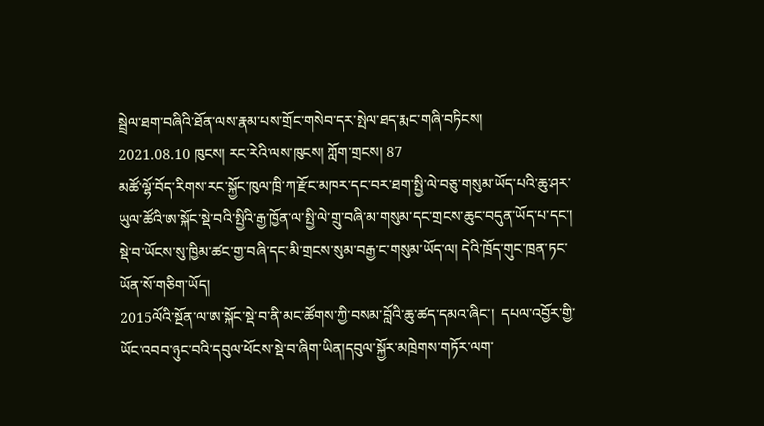སྦྲེལ་ཐག་བཞིའི་ཐོན་ལས་རྣམ་པས་གྲོང་གསེབ་དར་སྤེལ་ཐད་རྨང་གཞི་བཏིངས།
2021.08.10 ཁུངས། རང་རེའི་ལས་ཁུངས། ཀློག་གྲངས། 87
མཚོ་ལྷོ་བོད་རིགས་རང་སྐྱོང་ཁུལ་ཁྲི་ཀ་རྫོང་མཁར་དང་བར་ཐག་སྤྱི་ལེ་བཅུ་གསུམ་ཡོད་པའི་ཆུ་ཤར་ཡུལ་ཚོའི་ཨ་སྐོང་སྡེ་བའི་སྤྱིའི་རྒྱ་ཁྱོན་ལ་སྤྱི་ལེ་གྲུ་བཞི་མ་གསུམ་དང་གྲངས་ཆུང་བདུན་ཡོད་པ་དང་། སྡེ་བ་ཡོངས་སུ་ཁྱིམ་ཚང་གྱ་བཞི་དང་མི་གྲངས་སུམ་བརྒྱ་ང་གསུམ་ཡོད་ལ། དེའི་ཁྲོད་གུང་ཁྲན་ཏང་ཡོན་སོ་གཅིག་ཡོད།
2015ལོའི་སྔོན་ལ་ཨ་སྐོང་སྡེ་བ་ནི་མང་ཚོགས་ཀྱི་བསམ་བློའི་ཆུ་ཚད་དམའ་ཞིང་།  དཔལ་འབྱོར་གྱི་ཡོང་འབབ་ཉུང་བའི་དབུལ་ཕོངས་སྡེ་བ་ཞིག་ཡིན།དབུལ་སྐྱོར་མཁྲེགས་གཏོར་ལག་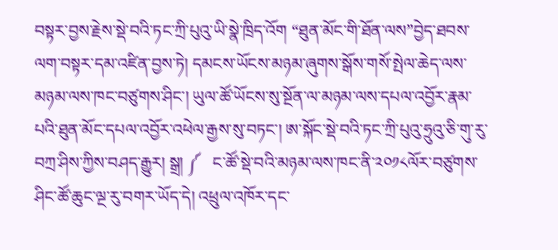བསྟར་བྱས་རྗེས་སྡེ་བའི་ཏང་ཀྲི་པུའུ་ཡི་སྣེ་ཁྲིད་འོག “ཐུན་མོང་གི་ཐོན་ལས”བྱེད་ཐབས་ལག་བསྟར་དམ་འཛིན་བྱས་ཏེ། དམངས་ཡོངས་མཉམ་ཞུགས་སྒོས་གསོ་སྤེལ་ཆེད་ལས་མཉམ་ལས་ཁང་བཙུགས་ཤིང་། ཡུལ་ཚོ་ཡོངས་སུ་སྔོན་ལ་མཉམ་ལས་དཔལ་འབྱོར་རྣམ་པའི་ཐུན་མོང་དཔལ་འབྱོར་འཕེལ་རྒྱས་སུ་བཏང་། ཨ་སྐོང་སྡེ་བའི་ཏང་ཀྲི་པུའུ་ཧྲུའུ་ཅི་གུ་རུ་བཀྲ་ཤིས་ཀྱིས་བཤད་རྒྱུར། སྒྲ། ༼   ང་ཚོ་སྡེ་བའི་མཉམ་ལས་ཁང་ནི་༢༠༡༨ལོར་བཙུགས་ཤིང་ཚོ་ཆུང་ལྔ་རུ་བགར་ཡོད་དེ། འཕྲུལ་འཁོར་དང་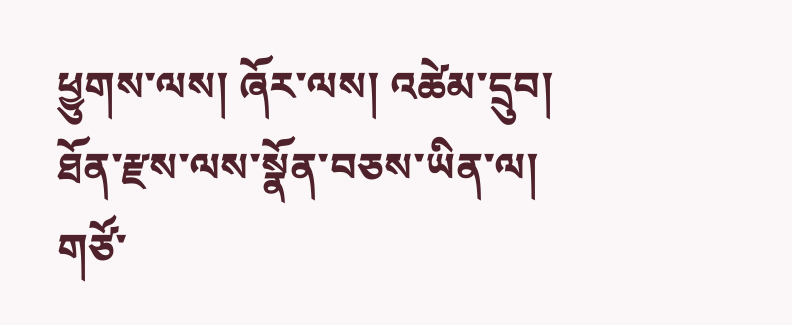ཕྱུགས་ལས། ཞོར་ལས། འཚེམ་དྲུབ། ཐོན་རྫས་ལས་སྣོན་བཅས་ཡིན་ལ། གཙོ་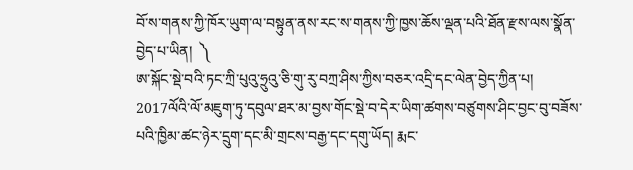བོ་ས་གནས་ཀྱི་ཁོར་ཡུག་ལ་བསྟུན་ནས་རང་ས་གནས་ཀྱི་ཁྱས་ཆོས་ལྡན་པའི་ཐོན་རྫས་ལས་སྣོན་བྱེད་པ་ཡིན།  ༽
ཨ་སྐོང་སྡེ་བའི་ཏང་ཀྲི་པུའུ་ཧྲུའུ་ཅི་གུ་རུ་བཀྲ་ཤིས་ཀྱིས་བཅར་འདྲི་དང་ལེན་བྱེད་ཀྱིན་པ།
2017ལོའི་ལོ་མཇུག་ཏུ་དབུལ་ཐར་མ་བྱས་གོང་སྡེ་བ་དེར་ཡིག་ཚགས་བཙུགས་ཤིང་བྱང་བུ་བཟོས་པའི་ཁྱིམ་ཚང་ཉེར་དྲུག་དང་མི་གྲངས་བརྒྱ་དང་དགུ་ཡོད། རྨང་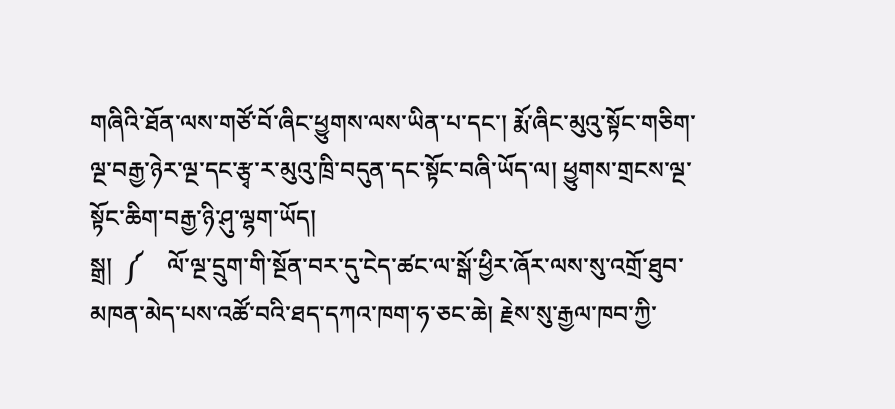གཞིའི་ཐོན་ལས་གཙོ་བོ་ཞིང་ཕྱུགས་ལས་ཡིན་པ་དང་། རྨོ་ཞིང་མུའུ་སྟོང་གཅིག་ལྔ་བརྒྱ་ཉེར་ལྔ་དང་རྩྭ་ར་མུའུ་ཁྲི་བདུན་དང་སྟོང་བཞི་ཡོད་ལ། ཕྱུགས་གྲངས་ལྔ་སྟོང་ཆིག་བརྒྱ་ཉི་ཤུ་ལྷག་ཡོད།
སྒྲ།  ༼    ལོ་ལྔ་དྲུག་གི་སྔོན་བར་དུ་ངེད་ཚང་ལ་སྒོ་ཕྱིར་ཞོར་ལས་སུ་འགྲོ་ཐུབ་མཁན་མེད་པས་འཚོ་བའི་ཐད་དཀའ་ཁག་ཧ་ཅང་ཆེ། རྗེས་སུ་རྒྱལ་ཁབ་ཀྱི་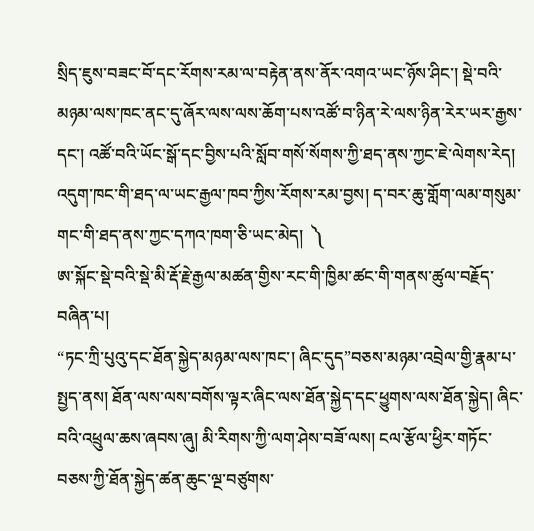སྲིད་ཇུས་བཟང་བོ་དང་རོགས་རམ་ལ་བརྟེན་ནས་ནོར་འགའ་ཡང་ཉོས་ཤིང་། སྡེ་བའི་མཉམ་ལས་ཁང་ནང་དུ་ཞོར་ལས་ལས་ཆོག་པས་འཚོ་བ་ཉིན་རེ་ལས་ཉིན་རེར་ཡར་རྒྱས་དང་། འཚོ་བའི་ཡོང་སྒོ་དང་བྱིས་པའི་སློབ་གསོ་སོགས་ཀྱི་ཐད་ནས་ཀྱང་ཇེ་ལེགས་རེད། འདུག་ཁང་གི་ཐད་ལ་ཡང་རྒྱལ་ཁབ་ཀྱིས་རོགས་རམ་བྱས། ད་བར་ཆུ་གློག་ལམ་གསུམ་གང་གི་ཐད་ནས་ཀྱང་དཀའ་ཁག་ཅི་ཡང་མེད།  ༽
ཨ་སྐོང་སྡེ་བའི་སྡེ་མི་རྡོ་རྗེ་རྒྱལ་མཚན་གྱིས་རང་གི་ཁྱིམ་ཚང་གི་གནས་ཚུལ་བརྗོད་བཞིན་པ།
“ཏང་ཀྲི་པུའུ་དང་ཐོན་སྐྱེད་མཉམ་ལས་ཁང་། ཞིང་དུད”བཅས་མཉམ་འབྲེལ་གྱི་རྣམ་པ་སྤྱད་ནས། ཐོན་ལས་ལས་བགོས་ལྟར་ཞིང་ལས་ཐོན་སྐྱེད་དང་ཕྱུགས་ལས་ཐོན་སྐྱེད། ཞིང་བའི་འཕྲུལ་ཆས་ཞབས་ཞུ། མི་རིགས་ཀྱི་ལག་ཤེས་བཟོ་ལས། ངལ་རྩོལ་ཕྱིར་གཏོང་བཅས་ཀྱི་ཐོན་སྐྱེད་ཚན་ཆུང་ལྔ་བཙུགས་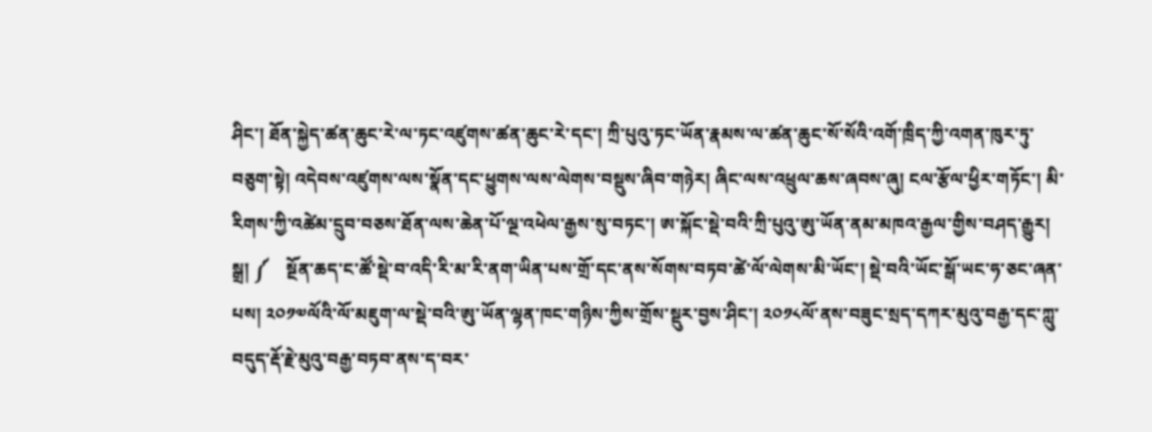ཤིང་། ཐོན་སྐྱེད་ཚན་ཆུང་རེ་ལ་ཏང་འཛུགས་ཚན་ཆུང་རེ་དང་། ཀྲི་པུའུ་ཏང་ཡོན་རྣམས་ལ་ཚན་ཆུང་སོ་སོའི་འགོ་ཁྲིད་ཀྱི་འགན་ཁུར་ཏུ་བཅུག་སྟེ། འདེབས་འཛུགས་ལས་སྣོན་དང་ཕྱུགས་ལས་ལེགས་བསྡུས་ཞིབ་གཉེར། ཞིང་ལས་འཕྲུལ་ཆས་ཞབས་ཞུ། ངལ་རྩོལ་ཕྱིར་གཏོང་། མི་རིགས་ཀྱི་འཚེམ་དྲུབ་བཅས་ཐོན་ལས་ཆེན་པོ་ལྔ་འཕེལ་རྒྱས་སུ་བཏང་། ཨ་སྐོང་སྡེ་བའི་ཀྲི་པུའུ་ཨུ་ཡོན་ནམ་མཁའ་རྒྱལ་གྱིས་བཤད་རྒྱུར། སྒྲ། ༼    སྔོན་ཆད་ང་ཚོ་སྡེ་བ་འདི་རི་མ་རི་ནག་ཡིན་པས་གྲོ་དང་ནས་སོགས་བཏབ་ཚེ་ལོ་ལེགས་མི་ཡོང་། སྡེ་བའི་ཡོང་སྒོ་ཡང་ཧ་ཅང་ཞན་པས། ༢༠༡༧ལོའི་ལོ་མཇུག་ལ་སྡེ་བའི་ཨུ་ཡོན་ལྷན་ཁང་གཉིས་ཀྱིས་གྲོས་སྡུར་བྱས་ཤིང་། ༢༠༡༨ལོ་ནས་བཟུང་སྲད་དཀར་མུའུ་བརྒྱ་དང་ཀླུ་བདུད་རྡོ་རྗེ་མུའུ་བརྒྱ་བཏབ་ནས་ད་བར་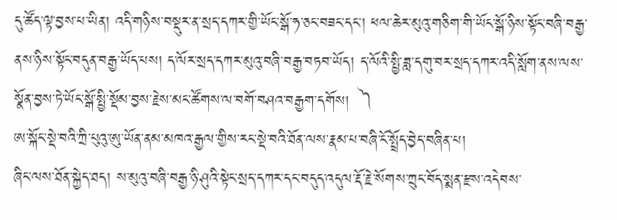དུ་ཚོད་ལྟ་བྱས་པ་ཡིན། འདི་གཉིས་བསྡུར་ན་སྲད་དཀར་གྱི་ཡོང་སྒོ་ཧ་ཅང་བཟང་དང་། ཕལ་ཆེར་མུའུ་གཅིག་གི་ཡོང་སྒོ་ཉིས་སྟོང་བཞི་བརྒྱ་ནས་ཉིས་སྟོང་བདུན་བརྒྱ་ཡོད་པས། ད་ལོར་སྲད་དཀར་མུའུ་བཞི་བརྒྱ་བཏབ་ཡོད། ད་ལོའི་སྤྱི་ཟླ་དགུ་བར་སྲད་དཀར་འདི་སློག་ནས་ལས་སྣོན་བྱས་ཏེ་ཡོང་སྒོ་སྤྱི་སྡོམ་བྱས་རྗེས་མང་ཚོགས་ལ་བགོ་བཤའ་བརྒྱག་དགོས།  ༽
ཨ་སྐོང་སྡེ་བའི་ཀྲི་པུའུ་ཨུ་ཡོན་ནམ་མཁའ་རྒྱལ་གྱིས་རང་སྡེ་བའི་ཐོན་ལས་རྣམ་པ་བཞི་ངོ་སྤྲོད་བྱེད་བཞིན་པ།
ཞིང་ལས་ཐོན་སྐྱེད་ཐད། ས་མུའུ་བཞི་བརྒྱ་ཉི་ཤུའི་སྟེང་སྲད་དཀར་དང་བདུད་འདུལ་རྡོ་རྗེ་སོགས་ཀྲུང་བོད་སྨན་རྫས་འདེབས་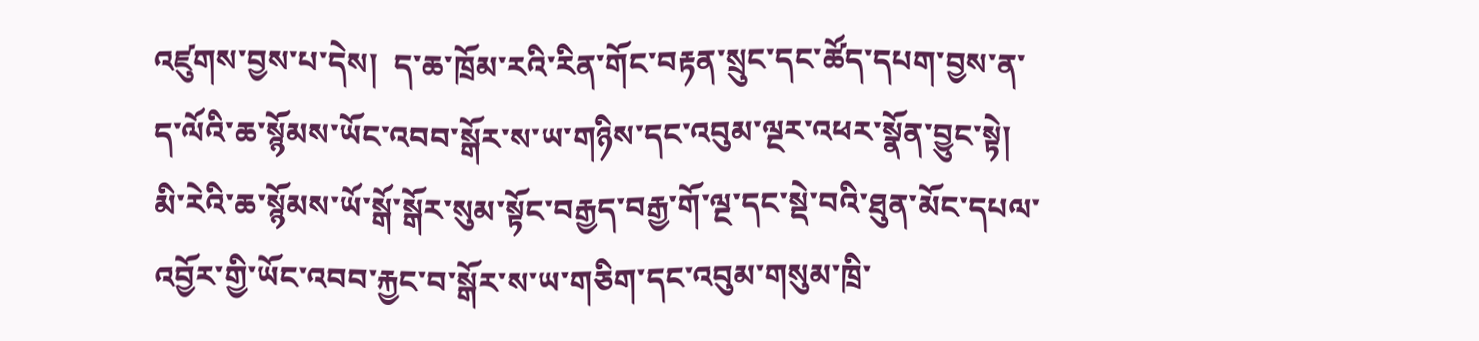འཛུགས་བྱས་པ་དེས།  ད་ཆ་ཁྲོམ་རའི་རིན་གོང་བརྟན་སྲུང་དང་ཚོད་དཔག་བྱས་ན་ད་ལོའི་ཆ་སྙོམས་ཡོང་འབབ་སྒོར་ས་ཡ་གཉིས་དང་འབུམ་ལྔར་འཕར་སྣོན་བྱུང་སྟེ། མི་རེའི་ཆ་སྙོམས་ཡོ་སྒོ་སྒོར་སུམ་སྟོང་བརྒྱད་བརྒྱ་གོ་ལྔ་དང་སྡེ་བའི་ཐུན་མོང་དཔལ་འབྱོར་གྱི་ཡོང་འབབ་རྐྱང་བ་སྒོར་ས་ཡ་གཅིག་དང་འབུམ་གསུམ་ཁྲི་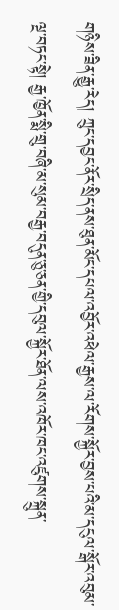གཉིས་ཟིན་རྒྱུ་རེད། ཀྲུང་དབྱང་ནོར་སྲིད་ནས་ཐུན་མོང་དཔལ་འབྱོར་འཕེལ་རྒྱས་ལ་རོགས་སྐྱོར་བྱས་པའི་མ་དངུལ་སྒོར་འབུམ་ལྔ་བཏང་སྟེ། རྒྱ་ཁྱོན་སྨི་གྲུ་བཞི་མ་སུམ་བརྒྱ་བདུན་ཅུ་ཅན་གྱི་དབུལ་སྐྱོར་ཐོན་ལས་འཁོར་ཁང་འཛུགས་སྐྲུན་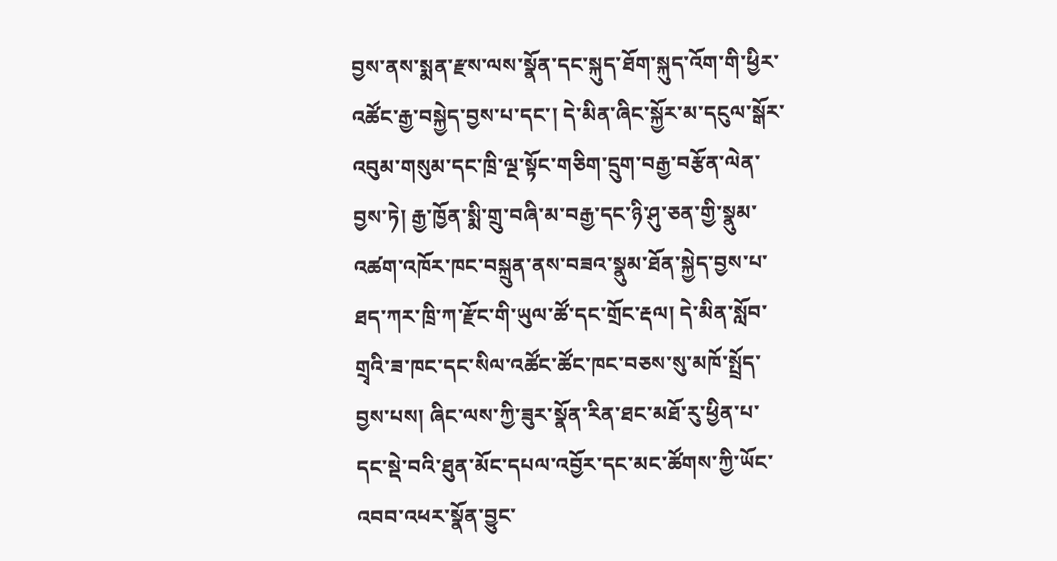བྱས་ནས་སྨན་རྫས་ལས་སྣོན་དང་སྐུད་ཐོག་སྐུད་འོག་གི་ཕྱིར་འཚོང་རྒྱ་བསྐྱེད་བྱས་པ་དང་། དེ་མིན་ཞིང་སྐྱོར་མ་དངུལ་སྒོར་འབུམ་གསུམ་དང་ཁྲི་ལྔ་སྟོང་གཅིག་དྲུག་བརྒྱ་བརྩོན་ལེན་བྱས་ཏེ། རྒྱ་ཁྱོན་སྨི་གྲུ་བཞི་མ་བརྒྱ་དང་ཉི་ཤུ་ཅན་གྱི་སྣུམ་འཚག་འཁོར་ཁང་བསྐྲུན་ནས་བཟའ་སྣུམ་ཐོན་སྐྱེད་བྱས་པ་ཐད་ཀར་ཁྲི་ཀ་རྫོང་གི་ཡུལ་ཚོ་དང་གྲོང་རྡལ། དེ་མིན་སློབ་གྲྭའི་ཟ་ཁང་དང་སིལ་འཚོང་ཚོང་ཁང་བཅས་སུ་མཁོ་སྤྲོད་བྱས་པས། ཞིང་ལས་ཀྱི་ཟུར་སྣོན་རིན་ཐང་མཐོ་རུ་ཕྱིན་པ་དང་སྡེ་བའི་ཐུན་མོང་དཔལ་འབྱོར་དང་མང་ཚོགས་ཀྱི་ཡོང་འབབ་འཕར་སྣོན་བྱུང་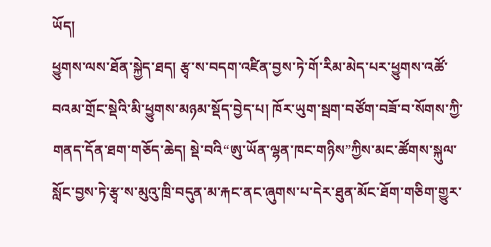ཡོད།
ཕྱུགས་ལས་ཐོན་སྐྱེད་ཐད། རྩྭ་ས་བདག་འཛིན་བྱས་ཏེ་གོ་རིམ་མེད་པར་ཕྱུགས་འཚོ་བའམ་གྲོང་སྡེའི་མི་ཕྱུགས་མཉམ་སྡོད་བྱེད་པ། ཁོར་ཡུག་སྦག་བཙོག་བཟོ་བ་སོགས་ཀྱི་གནད་དོན་ཐག་གཅོད་ཆེད། སྡེ་བའི“ཨུ་ཡོན་ལྷན་ཁང་གཉིས”ཀྱིས་མང་ཚོགས་སྐུལ་སློང་བྱས་ཏེ་རྩྭ་ས་མུའུ་ཁྲི་བདུན་མ་རྐང་ནང་ཞུགས་པ་དེར་ཐུན་མོང་ཐོག་གཅིག་གྱུར་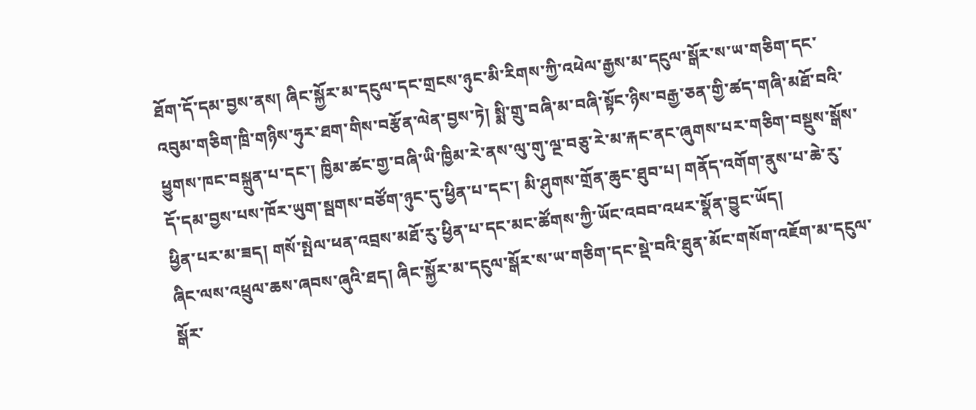ཐོག་དོ་དམ་བྱས་ནས། ཞིང་སྐྱོར་མ་དངུལ་དང་གྲངས་ཉུང་མི་རིགས་ཀྱི་འཕེལ་རྒྱས་མ་དངུལ་སྒོར་ས་ཡ་གཅིག་དང་འབུམ་གཅིག་ཁྲི་གཉིས་ཧུར་ཐག་གིས་བརྩོན་ལེན་བྱས་ཏེ། སྨི་གྲུ་བཞི་མ་བཞི་སྟོང་ཉིས་བརྒྱ་ཅན་གྱི་ཚད་གཞི་མཐོ་བའི་ཕྱུགས་ཁང་བསྐྲུན་པ་དང་། ཁྱིམ་ཚང་གྱ་བཞི་ཡི་ཁྱིམ་རེ་ནས་ལུ་གུ་ལྔ་བཅུ་རེ་མ་རྐང་ནང་ཞུགས་པར་གཅིག་བསྡུས་སྒོས་དོ་དམ་བྱས་པས་ཁོར་ཡུག་སྦགས་བཙོག་ཉུང་དུ་ཕྱིན་པ་དང་། མི་ཤུགས་གྲོན་ཆུང་ཐུབ་པ། གནོད་འགོག་ནུས་པ་ཆེ་རུ་ཕྱིན་པར་མ་ཟད། གསོ་སྤེལ་ཕན་འབྲས་མཐོ་རུ་ཕྱིན་པ་དང་མང་ཚོགས་ཀྱི་ཡོང་འབབ་འཕར་སྣོན་བྱུང་ཡོད།
ཞིང་ལས་འཕྲུལ་ཆས་ཞབས་ཞུའི་ཐད། ཞིང་སྐྱོར་མ་དངུལ་སྒོར་ས་ཡ་གཅིག་དང་སྡེ་བའི་ཐུན་མོང་གསོག་འཇོག་མ་དངུལ་སྒོར་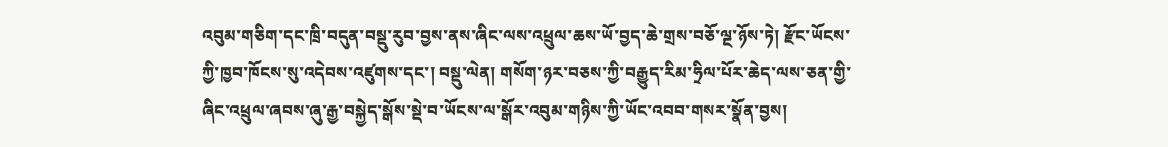འབུམ་གཅིག་དང་ཁྲི་བདུན་བསྡུ་རུབ་བྱས་ནས་ཞིང་ལས་འཕྲུལ་ཆས་ཡོ་བྱད་ཆེ་གྲས་བཅོ་ལྔ་ཉོས་ཏེ། རྫོང་ཡོངས་ཀྱི་ཁྱབ་ཁོངས་སུ་འདེབས་འཛུགས་དང་། བསྡུ་ལེན། གསོག་ཉར་བཅས་ཀྱི་བརྒྱུད་རིམ་ཧྲིལ་པོར་ཆེད་ལས་ཅན་གྱི་ཞིང་འཕྲུལ་ཞབས་ཞུ་རྒྱ་བསྐྱེད་སྒོས་སྡེ་བ་ཡོངས་ལ་སྒོར་འབུམ་གཉིས་ཀྱི་ཡོང་འབབ་གསར་སྣོན་བྱས།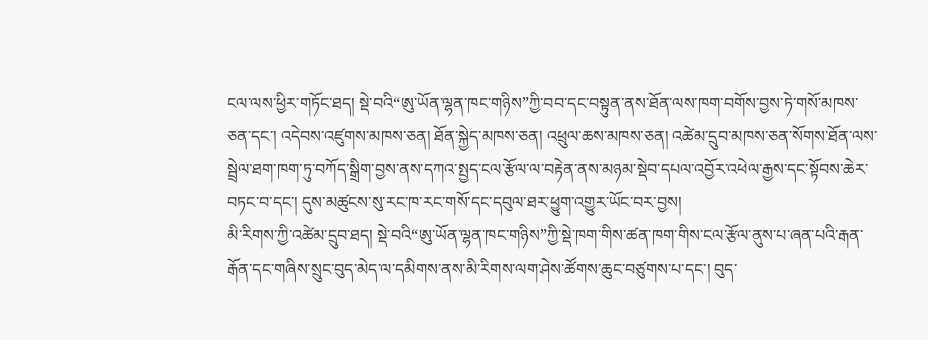ངལ་ལས་ཕྱིར་གཏོང་ཐད། སྡེ་བའི“ཨུ་ཡོན་ལྷན་ཁང་གཉིས”ཀྱི་བབ་དང་བསྟུན་ནས་ཐོན་ལས་ཁག་བགོས་བྱས་ཏེ་གསོ་མཁས་ཅན་དང་། འདེབས་འཛུགས་མཁས་ཅན། ཐོན་སྐྱེད་མཁས་ཅན། འཕྲུལ་ཆས་མཁས་ཅན། འཚེམ་དྲུབ་མཁས་ཅན་སོགས་ཐོན་ལས་སྦྲེལ་ཐག་ཁག་ཏུ་བཀོད་སྒྲིག་བྱས་ནས་དཀའ་སྤྱད་ངལ་རྩོལ་ལ་བརྟེན་ནས་མཉམ་སྡེབ་དཔལ་འབྱོར་འཕེལ་རྒྱས་དང་སྟོབས་ཆེར་བཏང་བ་དང་། དུས་མཚུངས་སུ་རང་ཁ་རང་གསོ་དང་དབུལ་ཐར་ཕྱུག་འགྱུར་ཡོང་བར་བྱས།
མི་རིགས་ཀྱི་འཚེམ་དྲུབ་ཐད། སྡེ་བའི“ཨུ་ཡོན་ལྷན་ཁང་གཉིས”ཀྱི་སྡེ་ཁག་གིས་ཚན་ཁག་གིས་ངལ་རྩོལ་ནུས་པ་ཞན་པའི་རྒན་རྒོན་དང་གཞིས་སྲུང་བུད་མེད་ལ་དམིགས་ནས་མི་རིགས་ལག་ཤེས་ཚོགས་ཆུང་བཙུགས་པ་དང་། བུད་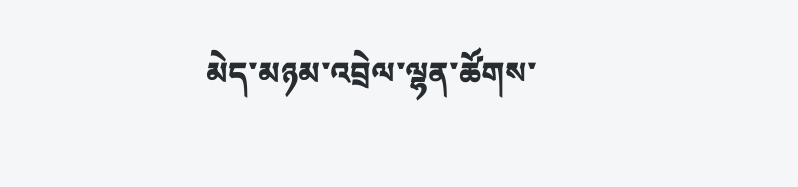མེད་མཉམ་འབྲེལ་ལྷན་ཚོགས་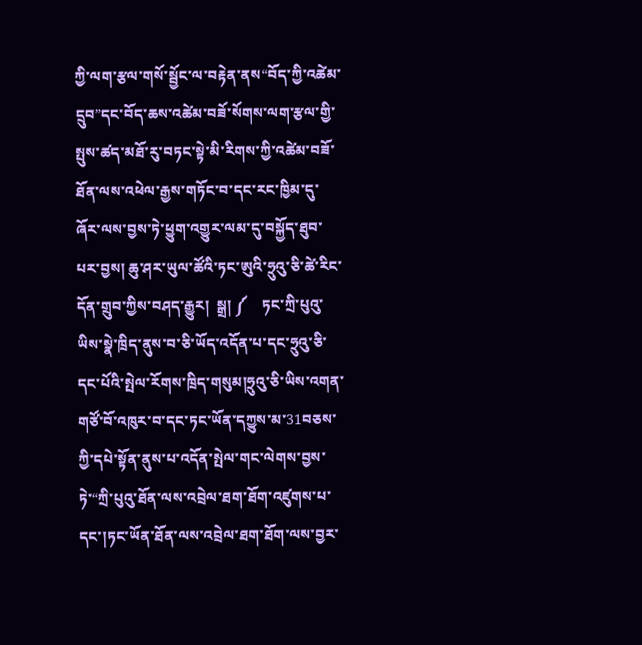ཀྱི་ལག་རྩལ་གསོ་སྦྱོང་ལ་བརྟེན་ནས“བོད་ཀྱི་འཚེམ་དྲུབ”དང་བོད་ཆས་འཚེམ་བཟོ་སོགས་ལག་རྩལ་གྱི་སྤུས་ཚད་མཐོ་རུ་བཏང་སྟེ་མི་རིགས་ཀྱི་འཚེམ་བཟོ་ཐོན་ལས་འཕེལ་རྒྱས་གཏོང་བ་དང་རང་ཁྱིམ་དུ་ཞོར་ལས་བྱས་ཏེ་ཕྱུག་འགྱུར་ལམ་དུ་བསྐྱོད་ཐུབ་པར་བྱས། ཆུ་ཤར་ཡུལ་ཚོའི་ཏང་ཨུའི་ཧྲུའུ་ཅི་ཚེ་རིང་དོན་གྲུབ་ཀྱིས་བཤད་རྒྱུར།  སྒྲ། ༼    ཏང་ཀྲི་པུའུ་ཡིས་སྣེ་ཁྲིད་ནུས་བ་ཅི་ཡོད་འདོན་པ་དང་ཧྲུའུ་ཅི་དང་པོའི་སྤེལ་རོགས་ཁྲིད་གསུམ།ཧྲུའུ་ཅི་ཡིས་འགན་གཙོ་བོ་འཁུར་བ་དང་ཏང་ཡོན་དཀྱུས་མ་31བཅས་ཀྱི་དཔེ་སྟོན་ནུས་པ་འདོན་སྤེལ་གང་ལེགས་བྱས་ཏེ་“ཀྲི་པུའུ་ཐོན་ལས་འབྲེལ་ཐག་ཐོག་འཛུགས་པ་དང་།ཏང་ཡོན་ཐོན་ལས་འབྲེལ་ཐག་ཐོག་ལས་བྱར་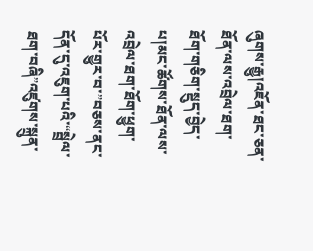ཞུགས་རྒྱུ།འཇོན་ཐང་ཅན་ཐོན་ལས་འབྲེལ་ཐག་ཐོག་གཅིག་སྡུད་བྱེད་པ།མང་ཚོགས་ཐོན་ལས་འབྲེལ་ཐག་ཐོག་ཕྱུག་པོར་གྱུར་བ་”བཅས་ནང་དོན་དུ་འཇུག་པའི་“སྦྲེལ་ཐག་བཞི”འཛུགས་སྐྲུན་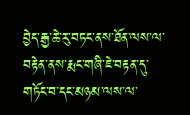བྱེད་རྒྱ་ཆེ་རུ་བཏང་ནས་ཐོན་ལས་ལ་བརྟེན་ནས་རྨང་གཞི་ཇེ་བརྟན་དུ་གཏོང་བ་དང་མཉམ་ལས་ལ་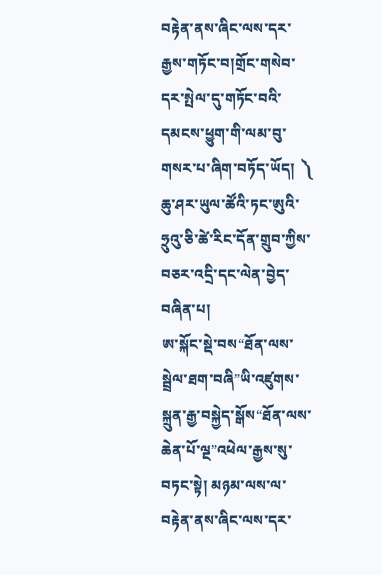བརྟེན་ནས་ཞིང་ལས་དར་རྒྱས་གཏོང་བ།གྲོང་གསེབ་དར་སྤེལ་དུ་གཏོང་བའི་དམངས་ཕྱུག་གི་ལམ་བུ་གསར་པ་ཞིག་བཏོད་ཡོད།  ༽
ཆུ་ཤར་ཡུལ་ཚོའི་ཏང་ཨུའི་ཧྲུའུ་ཅི་ཚེ་རིང་དོན་གྲུབ་ཀྱིས་བཅར་འདྲི་དང་ལེན་བྱེད་བཞིན་པ།
ཨ་སྐོང་སྡེ་བས“ཐོན་ལས་སྦྲེལ་ཐག་བཞི”ཡི་འཛུགས་སྐྲུན་རྒྱ་བསྐྱེད་སྒོས“ཐོན་ལས་ཆེན་པོ་ལྔ”འཕེལ་རྒྱས་སུ་བཏང་སྟེ། མཉམ་ལས་ལ་བརྟེན་ནས་ཞིང་ལས་དར་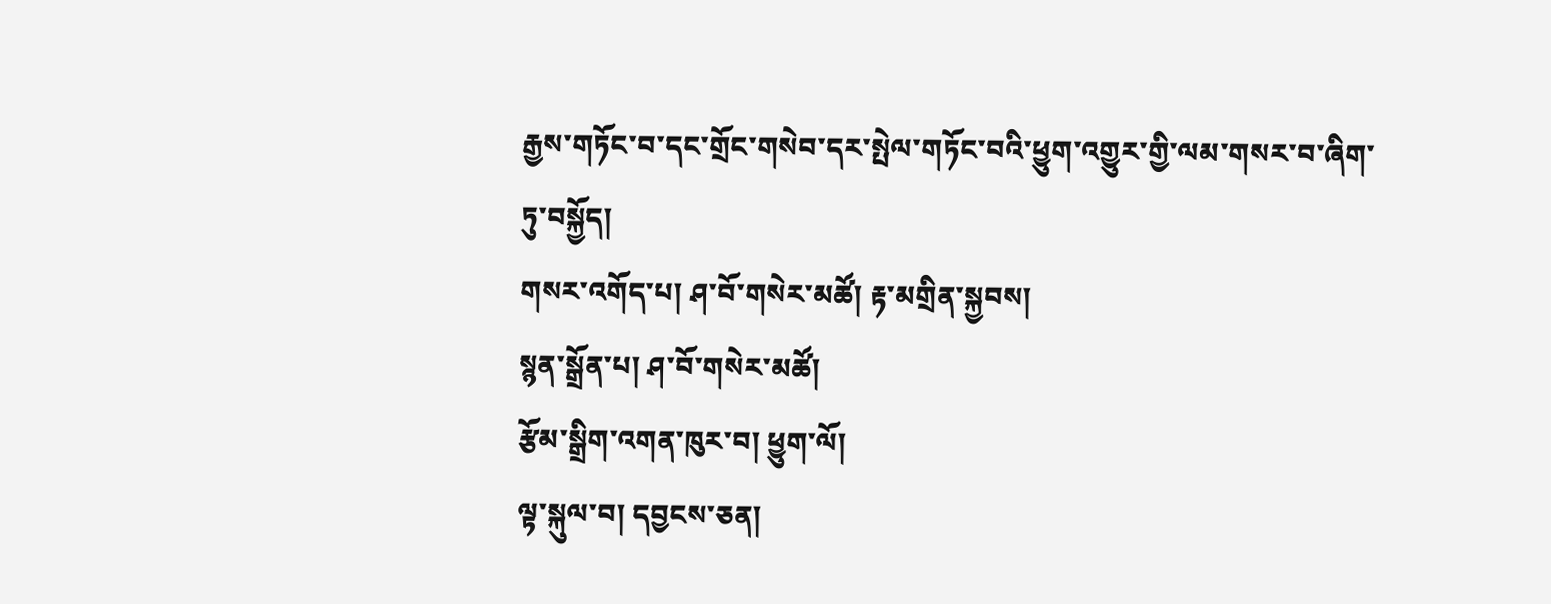རྒྱས་གཏོང་བ་དང་གྲོང་གསེབ་དར་སྤེལ་གཏོང་བའི་ཕྱུག་འགྱུར་གྱི་ལམ་གསར་བ་ཞིག་ཏུ་བསྐྱོད།
གསར་འགོད་པ། ཤ་བོ་གསེར་མཚོ། རྟ་མགྲིན་སྐྱབས།
སྙན་སྒྲོན་པ། ཤ་བོ་གསེར་མཚོ།
རྩོམ་སྒྲིག་འགན་ཁུར་བ། ཕྱུག་ལོ།
ལྟ་སྐུལ་བ། དབྱངས་ཅན།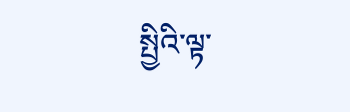སྤྱིའི་ལྟ་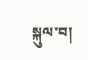སྐུལ་བ།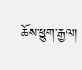ཆོས་ཕྱུག་རྒྱལ།